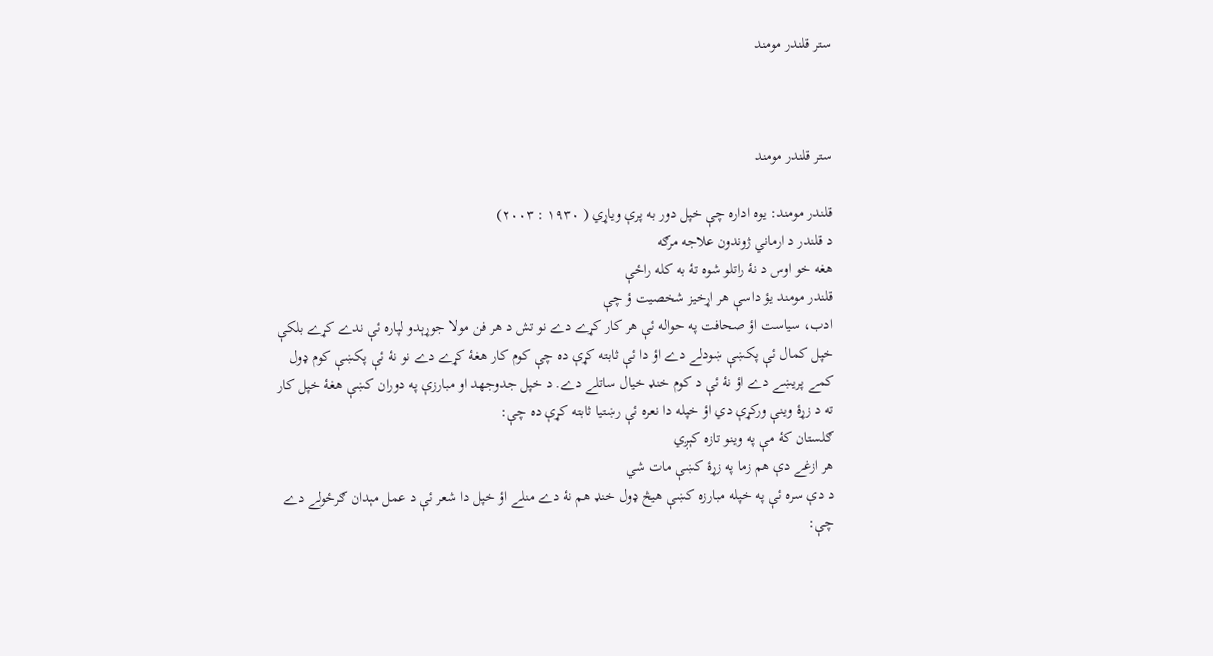ستر قلندر مومند



ستر قلندر مومند

قلندر مومند: يوه اداره چې خپل دور به پرې وياړي ( ۱۹۳۰ : ۲۰۰۳)
د قلندر د ارماني ژوندون علاجه مرګه
هغه خو اوس د نۀ راتلو شوه تۀ به کله راځې
قلندر مومند يؤ داسې هر اړخيز شخصيت ؤ چې
ادب، سياست اؤ صحافت په حواله ئې هر کار کړے دے نو تش د هر فن مولا جوړېدو لپاره ئې ندے کړے بلکې خپل کمال ئې پکښې ښودلے دے اؤ دا ئې ثابته کړې ده چې کوم کار هغۀ کړے دے نو نۀ ئې پکښې کوم ډول کمے پريښے دے اؤ نۀ ئې د کوم خنډ خيال ساتلے دے. د خپل جدوجهد او مبارزې په دوران کښې هغۀ خپل کار ته د زړۀ وينې ورکړې دي اؤ خپله دا نعره ئې رښتيا ثابته کړې ده چې:
ګلستان کۀ مې په وينو تازه کېږي
هر ازغے دې هم زما په زړۀ کښې مات شي
د دې سره ئې په خپله مبارزه کښې هيڅ ډول خنډ هم نۀ دے منلے اؤ خپل دا شعر ئې د عمل مېدان ګرځولے دے چې: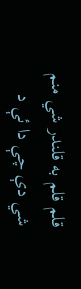قلم قلم به قلندر شي منم
شي دې چې دا ئې د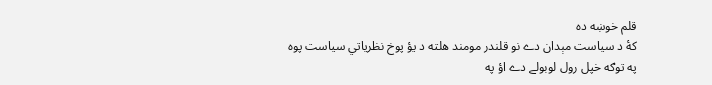قلم خوښه ده
کۀ د سياست مېدان دے نو قلندر مومند هلته د يؤ پوخ نظرياتي سياست پوه په توګه خپل رول لوبولے دے اؤ په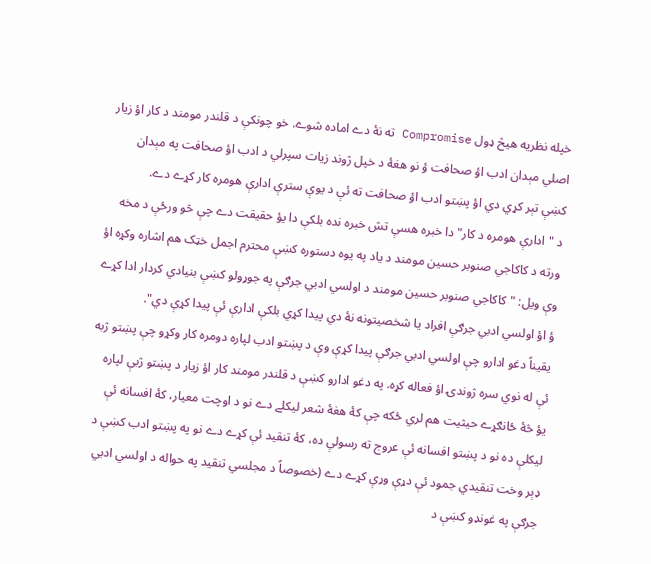خپله نظريه هيڅ ډول Compromise ته نۀ دے اماده شوے. خو چونکې د قلندر مومند د کار اؤ زيار اصلي مېدان ادب اؤ صحافت ؤ نو هغۀ د خپل ژوند زيات سپرلي د ادب اؤ صحافت په مېدان کښې تېر کړي دي اؤ پښتو ادب اؤ صحافت ته ئې د يوې سترې ادارې هومره کار کړے دے.
د "ادارې هومره د کار" دا خبره هسې تش خبره نده بلکې دا يؤ حقيقت دے چې څو ورځې د مخه ورته د کاکاجي صنوبر حسين مومند د ياد په يوه دستوره کښې محترم اجمل خټک هم اشاره وکړه اؤ وې ويل: "کاکاجي صنوبر حسين مومند د اولسي ادبي جرګې په جوړولو کښې بنيادي کردار ادا کړے ؤ اؤ اولسي ادبي جرګې افراد يا شخصيتونه نۀ دي پيدا کړي بلکې ادارې ئې پيدا کړې دي".
يقيناً دغو ادارو چې اولسي ادبي جرګې پيدا کړې وې د پښتو ادب لپاره دومره کار وکړو چې پښتو ژبه ئې له نوي سره ژوندۍ اؤ فعاله کړه. په دغو ادارو کښې د قلندر مومند کار اؤ زيار د پښتو ژبې لپاره يؤ څۀ ځانګړے حيثيت هم لري ځکه چې کۀ هغۀ شعر ليکلے دے نو د اوچت معيار، کۀ افسانه ئې ليکلې ده نو د پښتو افسانه ئې عروج ته رسولې ده، کۀ تنقيد ئې کړے دے نو په پښتو ادب کښې د ډېر وخت تنقيدي جمود ئې دړې وړې کړے دے (خصوصاً د مجلسي تنقيد په حواله د اولسي ادبي جرګې په غونډو کښې د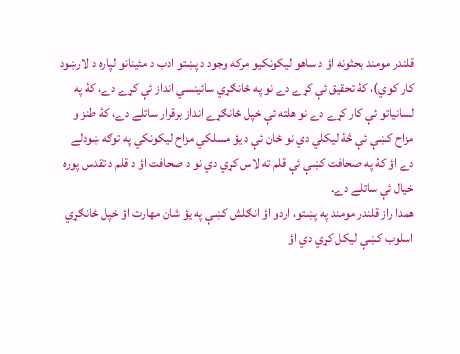قلندر مومند بحثونه اؤ د ساهو ليکونکيو مرکه وجود د پښتو ادب د مئينانو لپاره د لارښود کار کوي)، کۀ تحقيق ئې کړے دے نو په ځانګړي سائينسي انداز ئې کړے دے، کۀ په لسانياتو ئې کار کړے دے نو هلته ئې خپل ځانګړے انداز برقرار ساتلے دے، کۀ طنز و مزاح کښې ئې څۀ ليکلي دي نو ځان ئې د يؤ مسلکي مزاح ليکونکي په توګه ښودلے دے اؤ کۀ په صحافت کښې ئې قلم ته لاس کړي دي نو د صحافت اؤ د قلم د تقدس پوره خيال ئې ساتلے دے.
همدا راز قلندر مومند په پښتو، اردو اؤ انګلش کښې په يؤ شان مهارت اؤ خپل ځانګړي اسلوب کښې ليکل کړي دي اؤ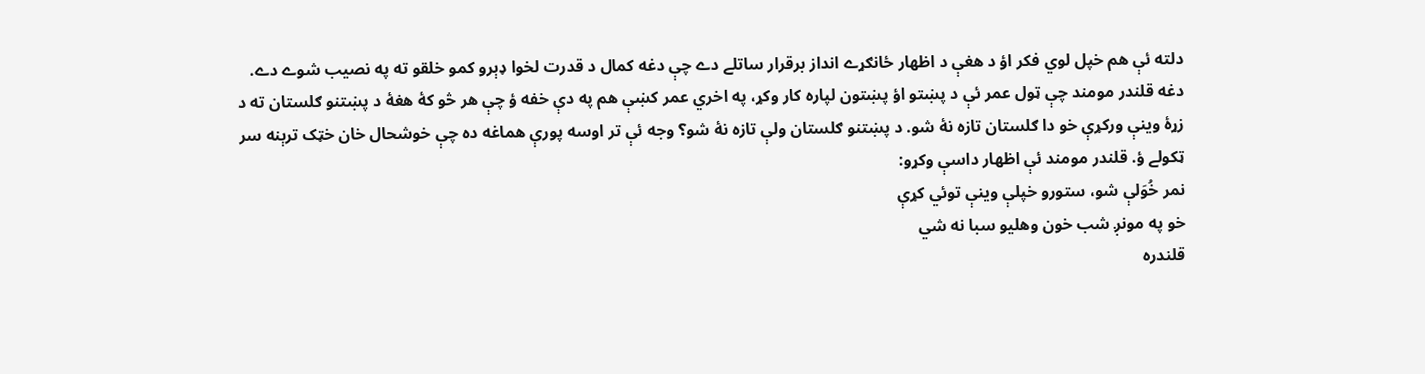دلته ئې هم خپل لوي فکر اؤ د هغې د اظهار ځانګړے انداز برقرار ساتلے دے چې دغه کمال د قدرت لخوا ډېرو کمو خلقو ته په نصيب شوے دے.
دغه قلندر مومند چې ټول عمر ئې د پښتو اؤ پښتون لپاره کار وکړ، په اخري عمر کښې هم په دې خفه ؤ چې هر څو کۀ هغۀ د پښتنو ګلستان ته د زړۀ وينې ورکړې خو دا ګلستان تازه نۀ شو. د پښتنو ګلستان ولې تازه نۀ شو؟ وجه ئې تر اوسه پورې هماغه ده چې خوشحال خان خټک ترېنه سر ټکولے ؤ. قلندر مومند ئې اظهار داسې وکړو:
نمر خُوَلې شو، ستورو خپلې وينې توئي کړې
خو په مونږ شب خون وهليو سبا نه شي
قلندره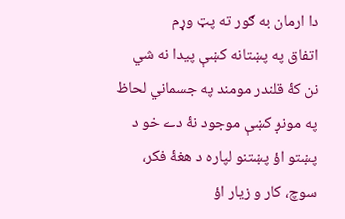دا ارمان به ګور ته پټ وړم
اتفاق په پښتانه کښې پيدا نه شي
نن کۀ قلندر مومند په جسماني لحاظ په مونږ کښې موجود نۀ دے خو د پښتو اؤ پښتنو لپاره د هغۀ فکر، سوچ، کار و زيار اؤ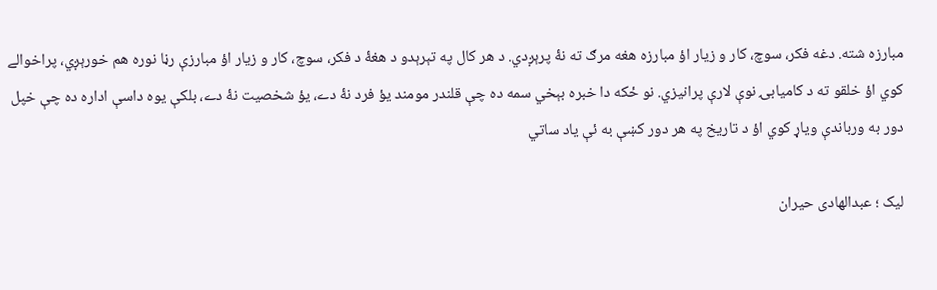مبارزه شته. دغه فکر، سوچ، کار و زيار اؤ مبارزه هغه مرګ ته نۀ پرېږدي. د هر کال په تېرېدو د هغۀ د فکر، سوچ، کار و زيار اؤ مبارزې رڼا نوره هم خورېږي، پراخوالے کوي اؤ خلقو ته د کاميابۍ نوې لارې پرانيزي. نو ځکه دا خبره بېخي سمه ده چې قلندر مومند يؤ فرد نۀ دے، يؤ شخصيت نۀ دے، بلکې يوه داسې اداره ده چې خپل دور به ورباندې وياړ کوي اؤ د تاريخ په هر دور کښې به ئې ياد ساتي

لیک ؛ عبدالهادی حیران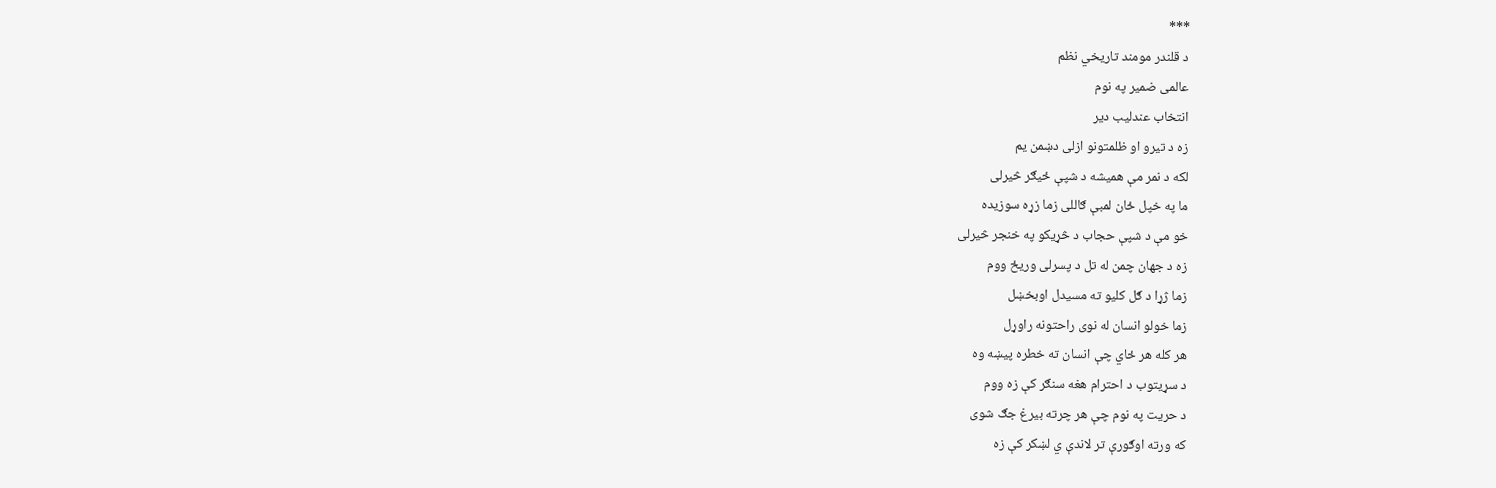***
د قلندر مومند تاریخي نظم
عالمی ضمير په نوم
انتخاب عندليب دير
زه د تيرو او ظلمتونو ازلی دښمن يم
لکه د نمر مې هميشه د شپې ځيګر څيرلی
ما په خپل ځان لمبې ګاللی زما زړه سوزيده
خو مې د شپې حجاب د څړيکو په خنجر څيرلی
زه د جهان چمن له تل د پسرلی وريځ ووم
زما ژړا د ګل کليو ته مسيدل اوبخښل
زما خولو انسان له نوی راحتونه راوړل
هر کله هر ځاي چې انسان ته خطره پيښه وه
د سړيتوب د احترام هغه سنګر کې زه ووم
د حريت په نوم چې هر چرته بيرغ جګ شوی
که ورته اوګورې تر لاندې ي لښکر کې زه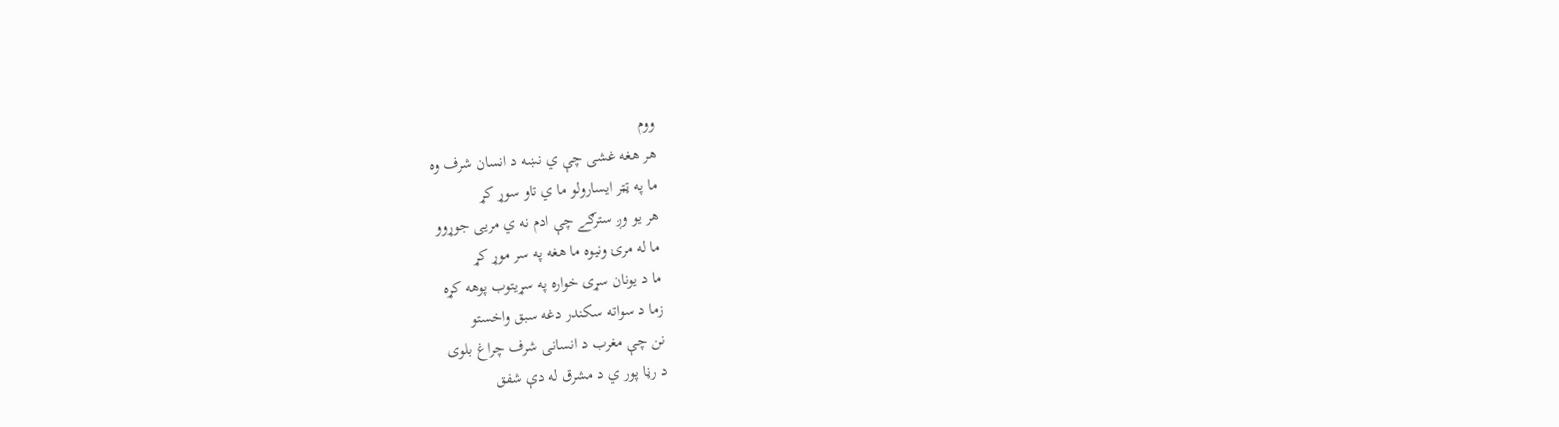ووم
هر هغه غشی چې ي نښه د انسان شرف وه
ما په ټټر ايسارولو ما ي تاو سوړ کړ
هر يو وږ سترګے چې ادم نه ي مريی جوړوو
ما له مرۍ ونيوه ما هغه په سر موړ کړ
ما د يونان سړی خواره په سړیتوب پوهه کړه
زما د سواته سکندر دغه سبق واخستو
نن چې مغرب د انسانی شرف چراغ بلوی
د رڼا پور ي د مشرق له دې شفق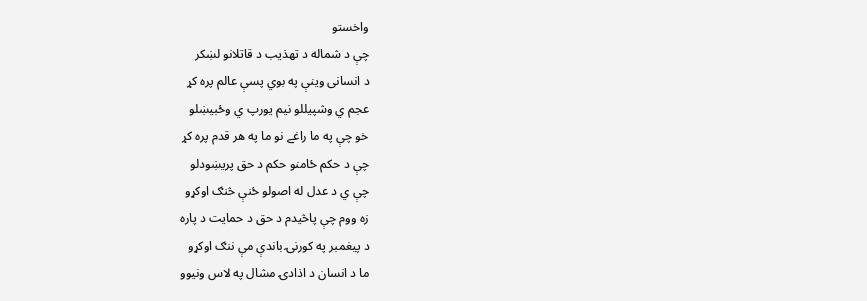واخستو
چې د شماله د تهذيب د قاتلانو لښکر
د انسانی وينې په بوي پسې عالم پره کړ
عجم ي وشپيللو نيم يورپ ي وځبيښلو
خو چې په ما راغے نو ما په هر قدم پره کړ
چې د حکم ځامنو حکم د حق پريښودلو
چې ي د عدل له اصولو ځنې څنګ اوکړو
زه ووم چې پاڅيدم د حق د حمايت د پاره
د پيغمبر په کورنۍ باندې مې ننګ اوکړو
ما د انسان د اذادۍ مشال په لاس ونيوو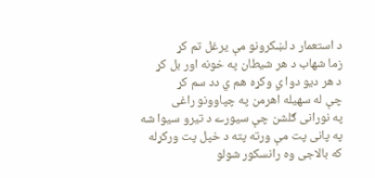د استعمار د لښکرونو مې يرغل تم کړ
زما شهاب د هر شيطان په خونه اور بل کړ
د هر ديو دوا ي وکړه هم ي دد سم کړ
چې له سهيله اهرمن په چپاوونو راغی
په نورانی ګلشن چې سيورے د تيرو سيوا شه
په پانی پت مې ورته پته د خپل پت ورکړله
که بالاجی وه رانسکور شولو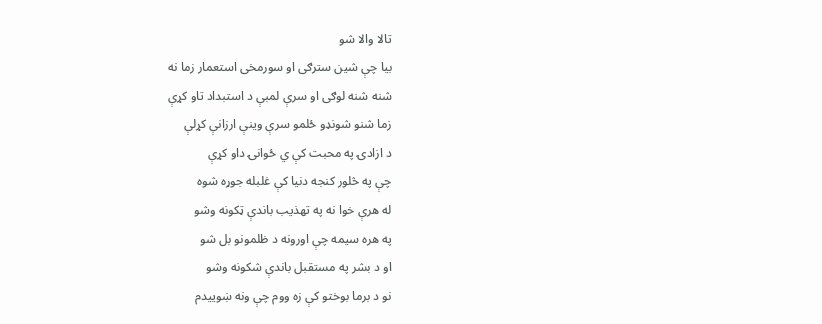تالا والا شو
بيا چې شين سترګی او سورمخی استعمار زما نه
شنه شنه لوګی او سرې لمبې د استبداد تاو کړې
زما شنو شونډو ځلمو سرې وينې ارزانې کړلې
د ازادۍ په محبت کې ي ځوانۍ داو کړې
چې په څلور کنجه دنيا کې غلبله جوړه شوه
له هرې خوا نه په تهذيب باندې ټکونه وشو
په هره سيمه چې اورونه د ظلمونو بل شو
او د بشر په مستقبل باندې شکونه وشو
نو د برما بوختو کې زه ووم چې ونه ښوييدم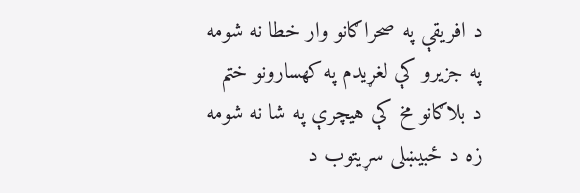د افريقې په صحراګانو وار خطا نه شومه
په جزيرو کې لغړيدم په کهسارونو ختم
د بلاګانو مخ کې هيچرې په شا نه شومه
زه د ځبيښلی سړيتوب د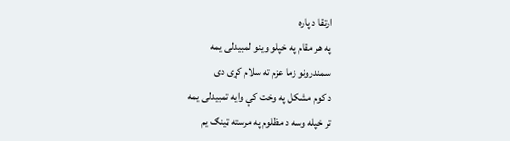ارتقا د پاره
په هر مقام په خپلو وينو لمبيدلی يمه
سمندرونو زما عزم ته سلام کړی دی
د کوم مشکل په وخت کې وايه تمبيدلی يمه
تر خپله وسه د مظلوم په مرسته ټينګ يم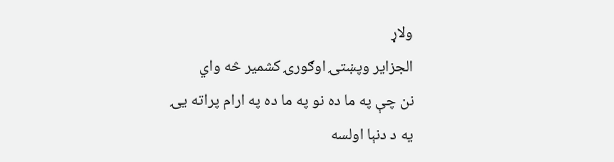ولاړ
الجزاير وپښتۍ اوګورۍ کشمير څه واي
نن چې په ما ده نو په ما ده په ارام پراته يۍ
يه د دنېا اولسه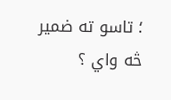؛ تاسو ته ضمير څه واي ؟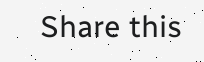Share this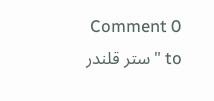0 Comment to "ستر قلندر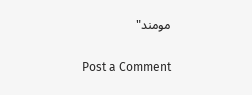مومند"

Post a Comment